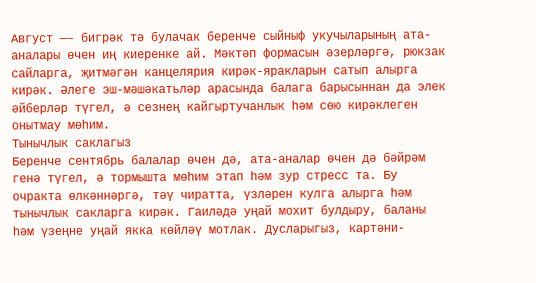Август ─– бигрәк тә булачак беренче сыйныф укучыларының ата-аналары өчен иң киеренке ай. Мәктәп формасын әзерләргә, рюкзак сайларга, җитмәгән канцелярия кирәк-яракларын сатып алырга кирәк. Әлеге эш-мәшәкатьләр арасында балага барысыннан да элек әйберләр түгел, ә сезнең кайгыртучанлык һәм сөю кирәклеген онытмау мөһим.
Тынычлык саклагыз
Беренче сентябрь балалар өчен дә, ата-аналар өчен дә бәйрәм генә түгел, ә тормышта мөһим этап һәм зур стресс та. Бу очракта өлкәннәргә, тәү чиратта, үзләрен кулга алырга һәм тынычлык сакларга кирәк. Гаиләдә уңай мохит булдыру, баланы һәм үзеңне уңай якка көйләү мотлак. Дусларыгыз, картәни-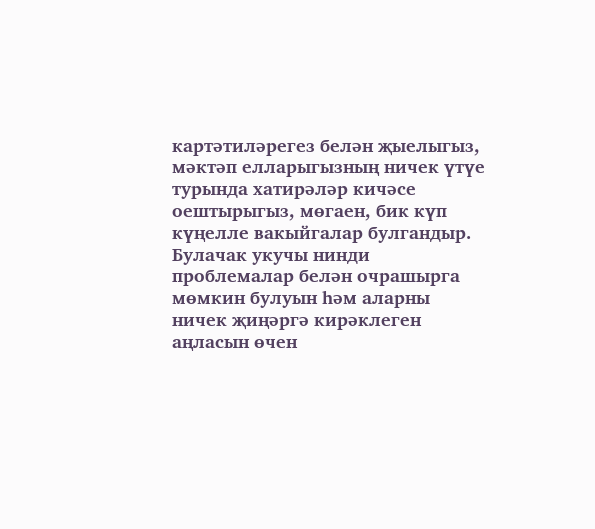картәтиләрегез белән җыелыгыз, мәктәп елларыгызның ничек үтүе турында хатирәләр кичәсе оештырыгыз, мөгаен, бик күп күңелле вакыйгалар булгандыр. Булачак укучы нинди проблемалар белән очрашырга мөмкин булуын һәм аларны ничек җиңәргә кирәклеген аңласын өчен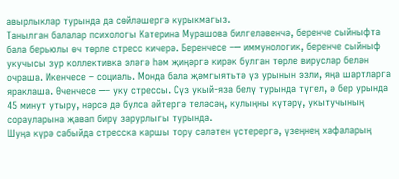авырлыклар турында да сөйләшергә курыкмагыз.
Танылган балалар психологы Катерина Мурашова билгеләвенчә, беренче сыйныфта бала берьюлы өч төрле стресс кичерә. Беренчесе –─ иммунологик, беренче сыйныф укучысы зур коллективка эләгә һәм җиңәргә кирәк булган төрле вируслар белән очраша. Икенчесе – социаль. Монда бала җәмгыятьтә үз урынын эзли, яңа шартларга яраклаша. Өченчесе ─– уку стрессы. Сүз укый-яза белү турында түгел, ә бер урында 45 минут утыру, нәрсә дә булса әйтергә теләсәң, кулыңны күтәрү, укытучының сорауларына җавап бирү зарурлыгы турында.
Шуңа күрә сабыйда стресска каршы тору сәләтен үстерергә, үзеңнең хафаларың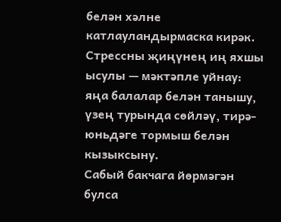белән хәлне катлауландырмаска кирәк. Стрессны җиңүнең иң яхшы ысулы — мәктәпле уйнау: яңа балалар белән танышу, үзең турында сөйләү, тирә-юньдәге тормыш белән кызыксыну.
Сабый бакчага йөрмәгән булса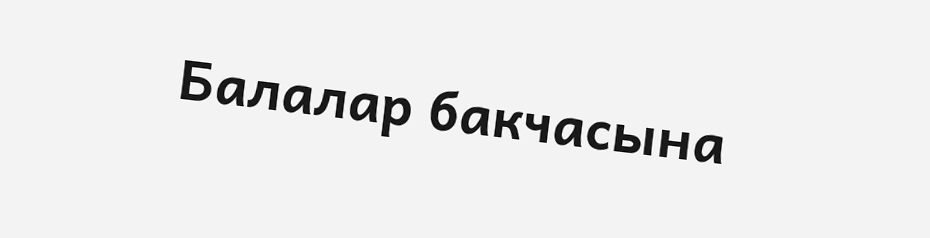Балалар бакчасына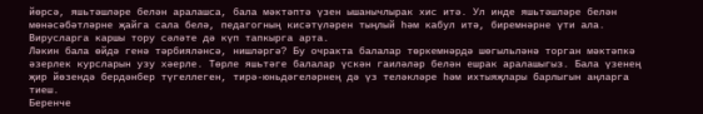йөрсә, яшьтәшләре белән аралашса, бала мәктәптә үзен ышанычлырак хис итә. Ул инде яшьтәшләре белән мөнәсәбәтләрне җайга сала белә, педагогның кисәтүләрен тыңлый һәм кабул итә, биремнәрне үти ала. Вирусларга каршы тору сәләте дә күп тапкырга арта.
Ләкин бала өйдә генә тәрбияләнсә, нишләргә? Бу очракта балалар төркемнәрдә шөгыльләнә торган мәктәпкә әзерлек курсларын узу хәерле. Төрле яшьтәге балалар үскән гаиләләр белән ешрак аралашыгыз. Бала үзенең җир йөзендә бердәнбер түгеллеген, тирә-юньдәгеләрнең дә үз теләкләре һәм ихтыяҗлары барлыгын аңларга тиеш.
Беренче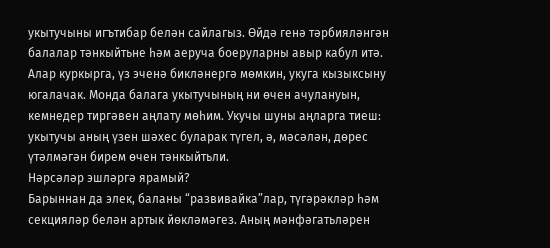укытучыны игътибар белән сайлагыз. Өйдә генә тәрбияләнгән балалар тәнкыйтьне һәм аеруча боеруларны авыр кабул итә. Алар куркырга, үз эченә бикләнергә мөмкин, укуга кызыксыну югалачак. Монда балага укытучының ни өчен ачулануын, кемнедер тиргәвен аңлату мөһим. Укучы шуны аңларга тиеш: укытучы аның үзен шәхес буларак түгел, ә, мәсәлән, дөрес үтәлмәгән бирем өчен тәнкыйтьли.
Нәрсәләр эшләргә ярамый?
Барыннан да элек, баланы “развивайка”лар, түгәрәкләр һәм секцияләр белән артык йөкләмәгез. Аның мәнфәгатьләрен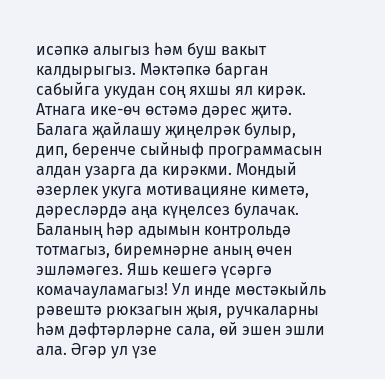исәпкә алыгыз һәм буш вакыт калдырыгыз. Мәктәпкә барган сабыйга укудан соң яхшы ял кирәк. Атнага ике-өч өстәмә дәрес җитә.
Балага җайлашу җиңелрәк булыр, дип, беренче сыйныф программасын алдан узарга да кирәкми. Мондый әзерлек укуга мотивацияне киметә, дәресләрдә аңа күңелсез булачак.
Баланың һәр адымын контрольдә тотмагыз, биремнәрне аның өчен эшләмәгез. Яшь кешегә үсәргә комачауламагыз! Ул инде мөстәкыйль рәвештә рюкзагын җыя, ручкаларны һәм дәфтәрләрне сала, өй эшен эшли ала. Әгәр ул үзе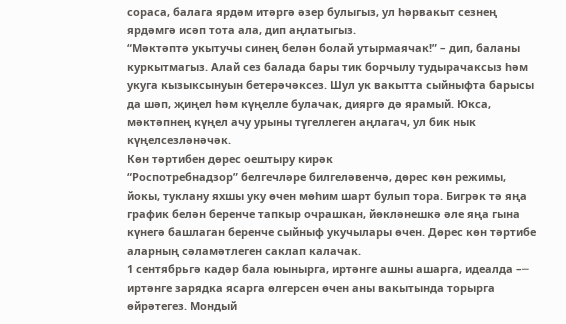сораса, балага ярдәм итәргә әзер булыгыз, ул һәрвакыт сезнең ярдәмгә исәп тота ала, дип аңлатыгыз.
“Мәктәптә укытучы синең белән болай утырмаячак!” – дип, баланы куркытмагыз. Алай сез балада бары тик борчылу тудырачаксыз һәм укуга кызыксынуын бетерәчәксез. Шул ук вакытта сыйныфта барысы да шәп, җиңел һәм күңелле булачак, дияргә дә ярамый. Юкса, мәктәпнең күңел ачу урыны түгеллеген аңлагач, ул бик нык күңелсезләнәчәк.
Көн тәртибен дөрес оештыру кирәк
“Роспотребнадзор” белгечләре билгеләвенчә, дөрес көн режимы, йокы, туклану яхшы уку өчен мөһим шарт булып тора. Бигрәк тә яңа график белән беренче тапкыр очрашкан, йөкләнешкә әле яңа гына күнегә башлаган беренче сыйныф укучылары өчен. Дөрес көн тәртибе аларның сәламәтлеген саклап калачак.
1 сентябрьгә кадәр бала юынырга, иртәнге ашны ашарга, идеалда –─ иртәнге зарядка ясарга өлгерсен өчен аны вакытында торырга өйрәтегез. Мондый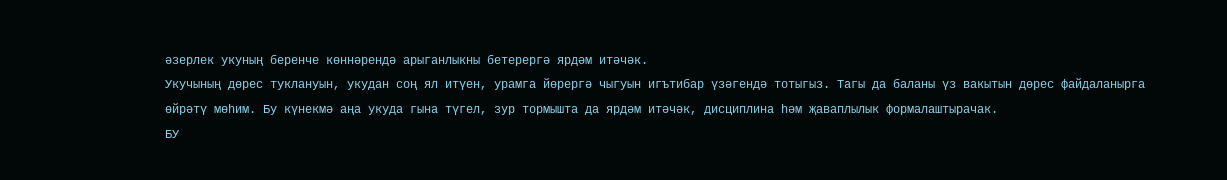әзерлек укуның беренче көннәрендә арыганлыкны бетерергә ярдәм итәчәк.
Укучының дөрес туклануын, укудан соң ял итүен, урамга йөрергә чыгуын игътибар үзәгендә тотыгыз. Тагы да баланы үз вакытын дөрес файдаланырга өйрәтү мөһим. Бу күнекмә аңа укуда гына түгел, зур тормышта да ярдәм итәчәк, дисциплина һәм җаваплылык формалаштырачак.
БУ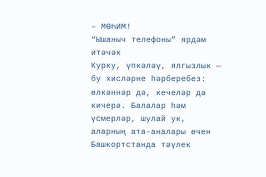– МӨҺИМ!
“Ышаныч телефоны” ярдәм итәчәк
Курку, үпкәләү, ялгызлык — бу хисләрне һәрберебез: өлкәннәр дә, кечеләр дә кичерә. Балалар һәм үсмерләр, шулай ук, аларның ата-аналары өчен Башкортстанда тәүлек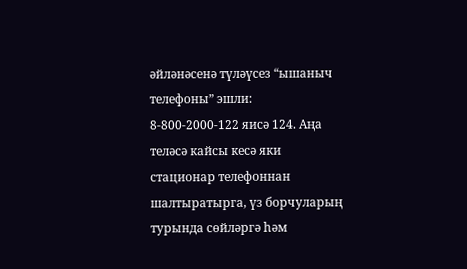әйләнәсенә түләүсез “ышаныч телефоны” эшли: 8-800-2000-122 яисә 124. Аңа теләсә кайсы кесә яки стационар телефоннан шалтыратырга, үз борчуларың турында сөйләргә һәм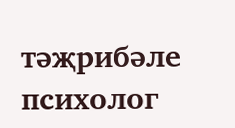тәҗрибәле психолог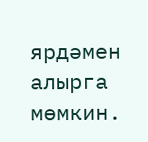ярдәмен алырга мөмкин.